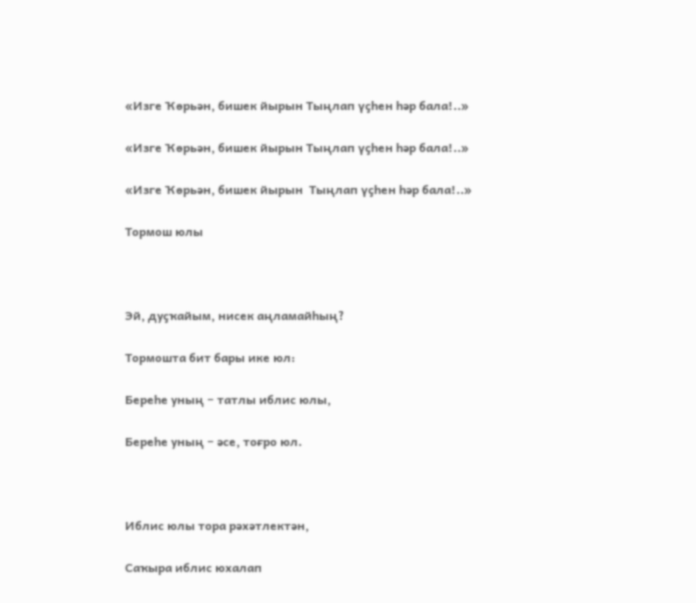«Изге Ҡөрьән, бишек йырын Тыңлап үҫһен һәр бала!..»

«Изге Ҡөрьән, бишек йырын Тыңлап үҫһен һәр бала!..»

«Изге Ҡөрьән, бишек йырын  Тыңлап үҫһен һәр бала!..»

Тормош юлы



Эй, дуҫҡайым, нисек аңламайһың?

Тормошта бит бары ике юл:

Береһе уның − татлы иблис юлы,

Береһе уның − әсе, тоғро юл.



Иблис юлы тора рәхәтлектән,

Саҡыра иблис юхалап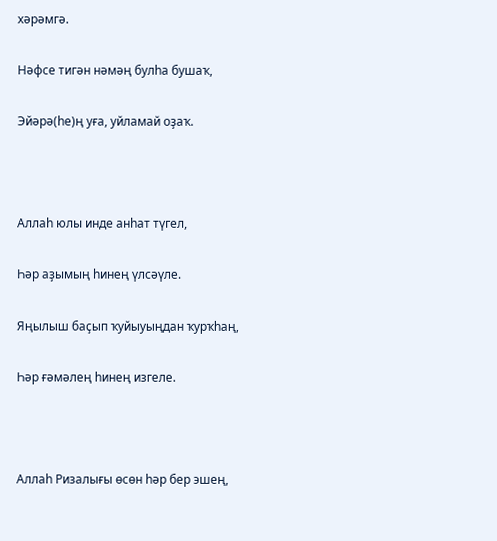хәрәмгә.

Нәфсе тигән нәмәң булһа бушаҡ,

Эйәрә(һе)ң уға, уйламай оҙаҡ.



Аллаһ юлы инде анһат түгел,

Һәр аҙымың һинең үлсәүле.

Яңылыш баҫып ҡуйыуыңдан ҡурҡһаң,

Һәр ғәмәлең һинең изгеле.



Аллаһ Ризалығы өсөн һәр бер эшең,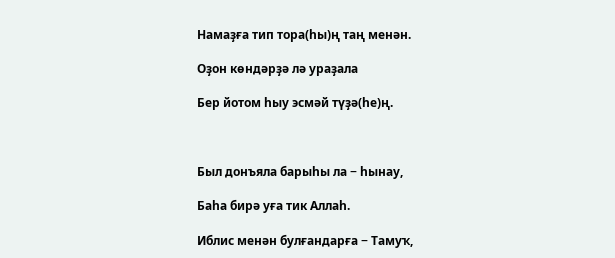Намаҙға тип тора(һы)ң таң менән.

Оҙон көндәрҙә лә ураҙала

Бер йотом һыу эсмәй түҙә(һе)ң.



Был донъяла барыһы ла − һынау,

Баһа бирә уға тик Аллаһ.

Иблис менән булғандарға − Тамуҡ,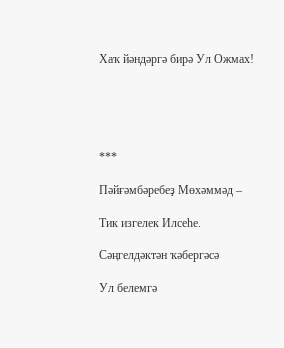Хаҡ йәндәргә бирә Ул Ожмах!





***

Пәйғәмбәребеҙ Мөхәммәд –

Тик изгелек Илсеһе.

Сәңгелдәктән ҡәбергәсә

Ул белемгә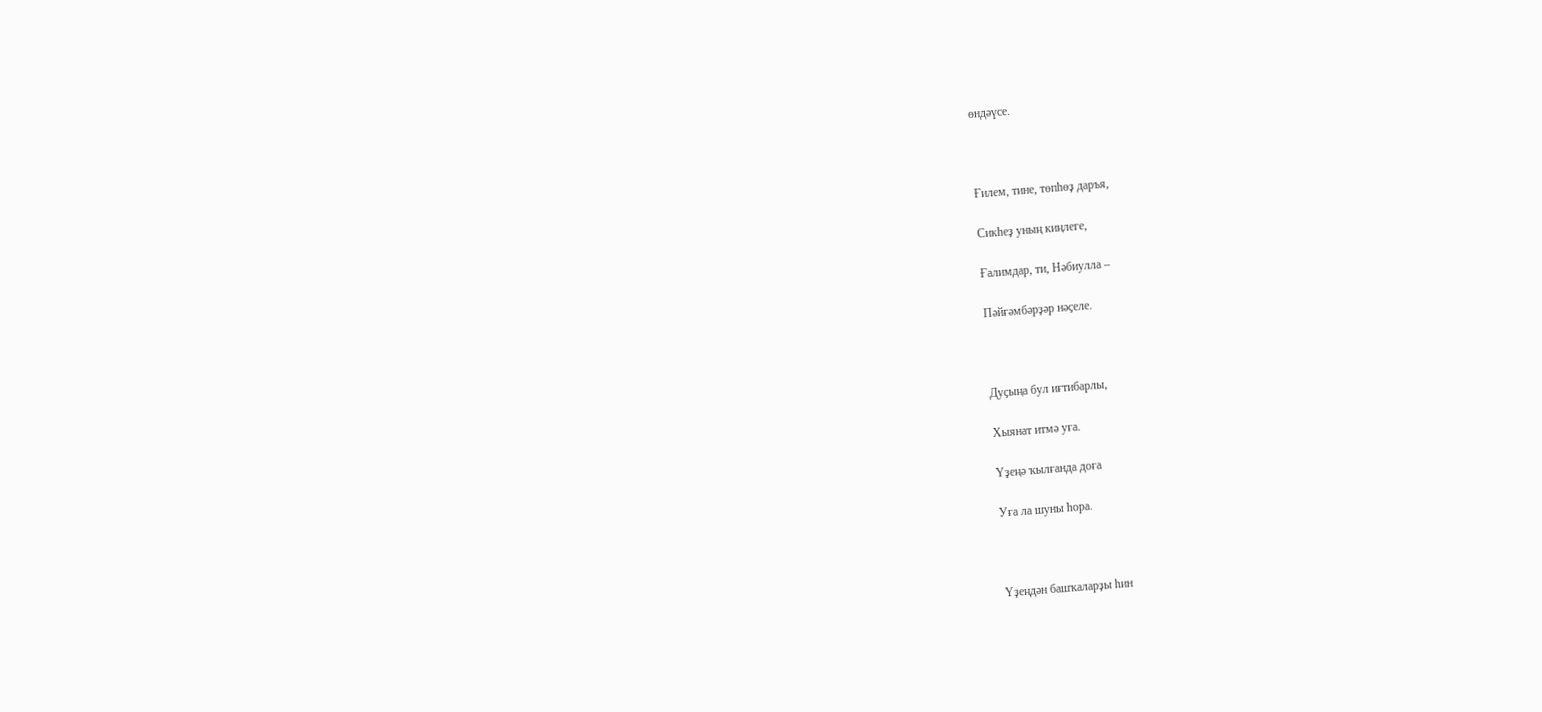өндәүсе.



Ғилем, тине, төпһөҙ даръя,

Сикһеҙ уның киңлеге,

Ғалимдар, ти, Нәбиулла –

Пәйғәмбәрҙәр нәҫеле.



Дуҫыңа бул иғтибарлы,

Хыянат итмә уға.

Үҙеңә ҡылғанда доға

Уға ла шуны һора.



Үҙеңдән башҡаларҙы һин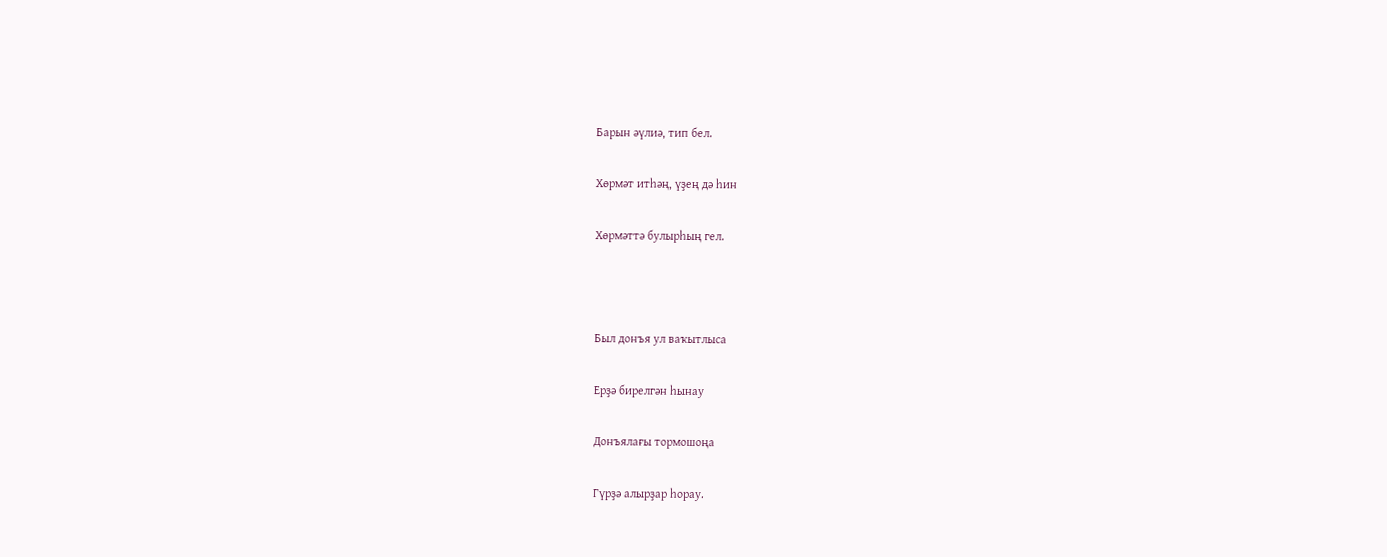Барын әүлиә, тип бел.

Хөрмәт итһәң, үҙең дә һин

Хөрмәттә булырһың гел.



Был донъя ул ваҡытлыса

Ерҙә бирелгән һынау

Донъялағы тормошоңа

Гүрҙә алырҙар һорау.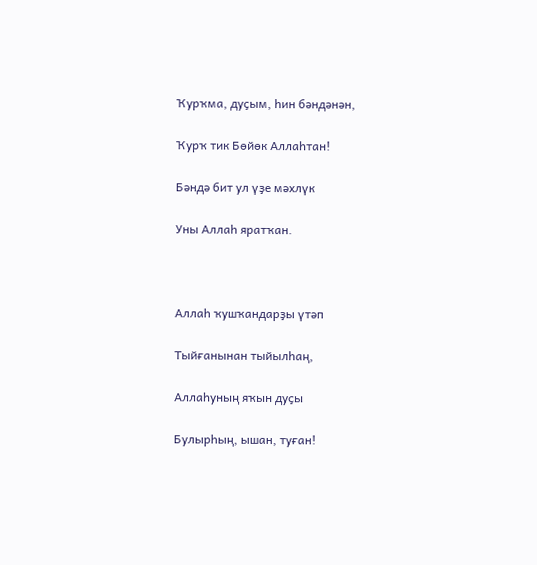Ҡурҡма, дуҫым, һин бәндәнән,

Ҡурҡ тик Бөйөк Аллаһтан!

Бәндә бит ул үҙе мәхлүк

Уны Аллаһ яратҡан.



Аллаһ ҡушҡандарҙы үтәп

Тыйғанынан тыйылһаң,

Аллаһуның яҡын дуҫы

Булырһың, ышан, туған!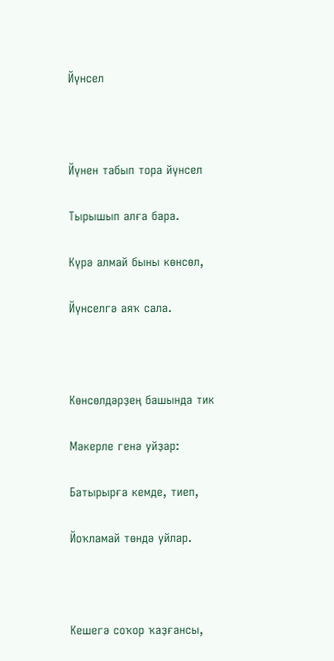Йүнсел



Йүнен табып тора йүнсел

Тырышып алға бара.

Күрә алмай быны көнсөл,

Йүнселгә аяҡ сала.



Көнсөлдәрҙең башында тик

Мәкерле генә уйҙар:

Батырырға кемде, тиеп,

Йоҡламай төндә уйлар.



Кешегә соҡор ҡаҙғансы,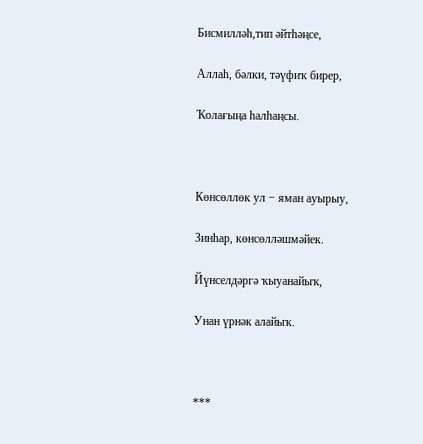Бисмилләһ,тип әйтһәңсе,

Аллаһ, бәлки, тәүфиҡ бирер,

Ҡолағыңа һалһаңсы.



Көнсөллөк ул − яман ауырыу,

Зинһар, көнсөлләшмәйек.

Йүнселдәргә ҡыуанайыҡ,

Унан үрнәк алайыҡ.



***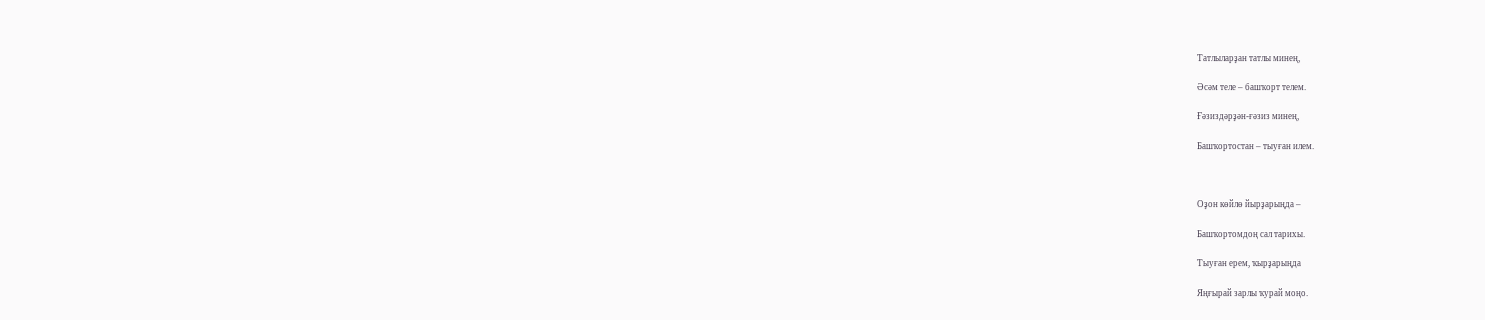Татлыларҙан татлы минең,

Әсәм теле – башҡорт телем.

Ғәзиздәрҙән-ғәзиз минең,

Башҡортостан – тыуған илем.



Оҙон көйлө йырҙарыңда –

Башҡортомдоң сал тарихы.

Тыуған ерем, ҡырҙарыңда

Яңғырай зарлы ҡурай моңо.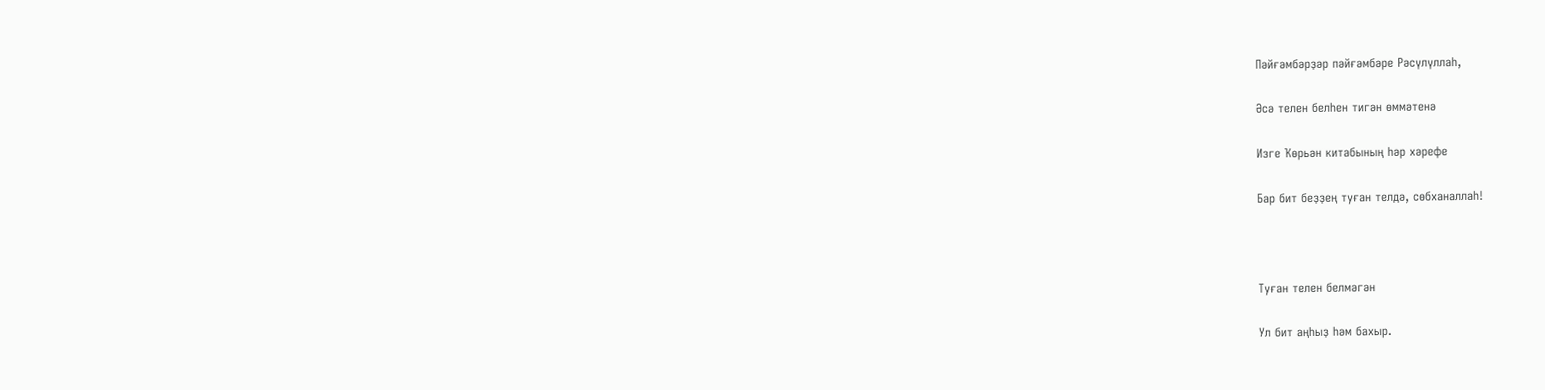Пәйғәмбәрҙәр пәйғәмбәре Рәсүлүллаһ,

Әсә телен белһен тигән өммәтенә

Изге Ҡөрьән китабының һәр хәрефе

Бар бит беҙҙең туған телдә, сөбханаллаһ!



Туған телен белмәгән

Ул бит аңһыҙ һәм бахыр.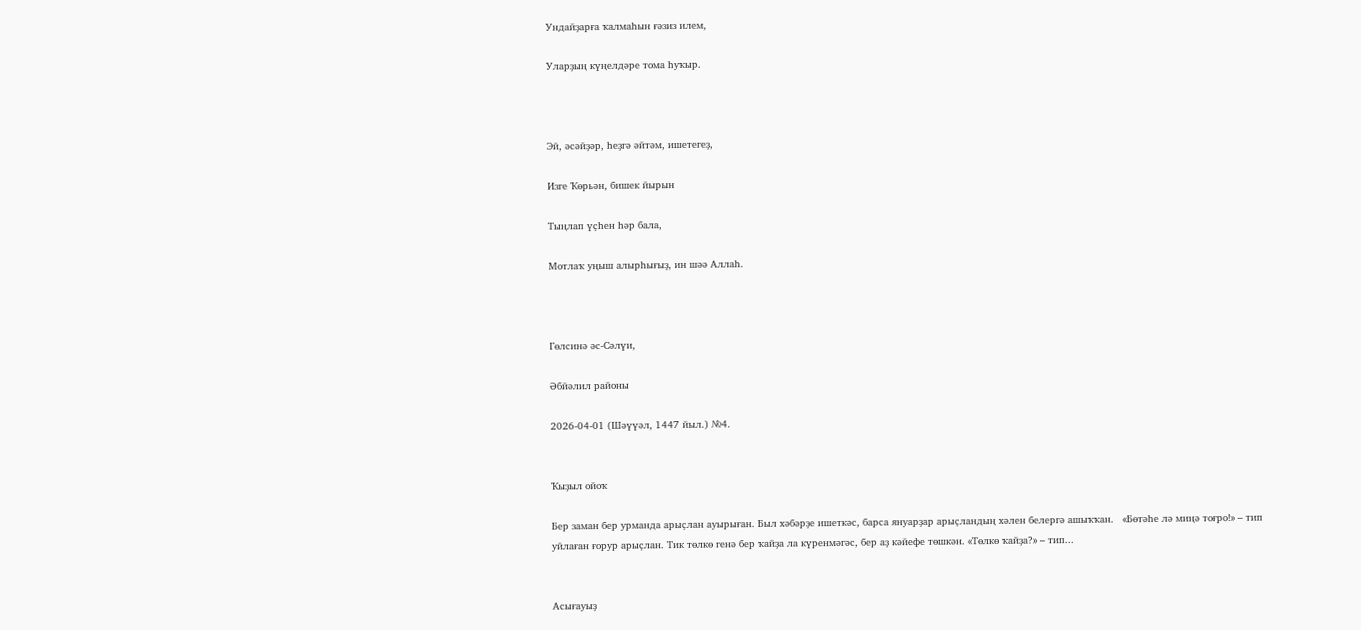Ундайҙарға ҡалмаһын ғәзиз илем,

Уларҙың күңелдәре тома һуҡыр.



Эй, әсәйҙәр, һеҙгә әйтәм, ишетегеҙ,

Изге Ҡөрьән, бишек йырын

Тыңлап үҫһен һәр бала,

Мотлаҡ уңыш алырһығыҙ, ин шәә Аллаһ.



Гөлсинә әс-Сәлүи,

Әбйәлил районы

2026-04-01 (Шәүүәл, 1447 йыл.) №4.


Ҡыҙыл ойоҡ

Бер заман бер урманда арыҫлан ауырыған. Был хәбәрҙе ишеткәс, барса януарҙар арыҫландың хәлен белергә ашыҡҡан.   «Бөтәһе лә миңә тоғро!» – тип уйлаған ғорур арыҫлан. Тик төлкө генә бер ҡайҙа ла күренмәгәс, бер аҙ кәйефе төшкән. «Төлкө ҡайҙа?» – тип...


Асығауыҙ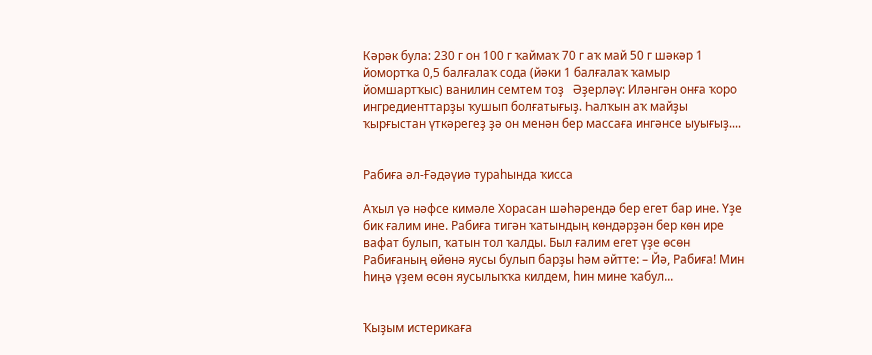Кәрәк була: 230 г он 100 г ҡаймаҡ 70 г аҡ май 50 г шәкәр 1 йомортҡа 0,5 балғалаҡ сода (йәки 1 балғалаҡ ҡамыр йомшартҡыс) ванилин семтем тоҙ   Әҙерләү: Иләнгән онға ҡоро ингредиенттарҙы ҡушып болғатығыҙ. Һалҡын аҡ майҙы ҡырғыстан үткәрегеҙ ҙә он менән бер массаға ингәнсе ыуығыҙ....


Рабиға әл-Ғәдәүиә тураһында ҡисса

Аҡыл үә нәфсе кимәле Хорасан шәһәрендә бер егет бар ине. Үҙе бик ғалим ине. Рабиға тигән ҡатындың көндәрҙән бер көн ире вафат булып, ҡатын тол ҡалды. Был ғалим егет үҙе өсөн Рабиғаның өйөнә яусы булып барҙы һәм әйтте: – Йә, Рабиға! Мин һиңә үҙем өсөн яусылыҡҡа килдем, һин мине ҡабул...


Ҡыҙым истерикаға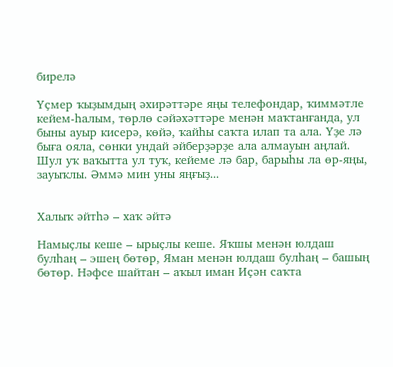бирелә

Үҫмер ҡыҙымдың әхирәттәре яңы телефондар, ҡиммәтле кейем-һалым, төрлө сәйәхәттәре менән маҡтанғанда, ул быны ауыр кисерә, көйә, ҡайһы саҡта илап та ала. Үҙе лә быға ояла, сөнки ундай әйберҙәрҙе ала алмауын аңлай. Шул уҡ ваҡытта ул туҡ, кейеме лә бар, барыһы ла өр-яңы, зауыҡлы. Әммә мин уны яңғыҙ...


Халыҡ әйтһә – хаҡ әйтә

Намыҫлы кеше – ырыҫлы кеше. Яҡшы менән юлдаш булһаң – эшең бөтөр, Яман менән юлдаш булһаң – башың бөтөр. Нәфсе шайтан – аҡыл иман Иҫән саҡта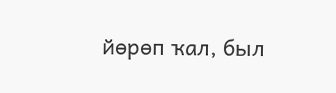йөрөп ҡал, был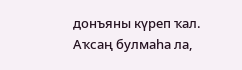донъяны күреп ҡал. Аҡсаң булмаһа ла,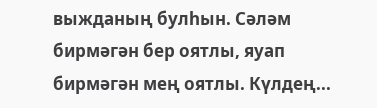выжданың булһын. Сәләм бирмәгән бер оятлы, яуап бирмәгән мең оятлы. Күлдең...